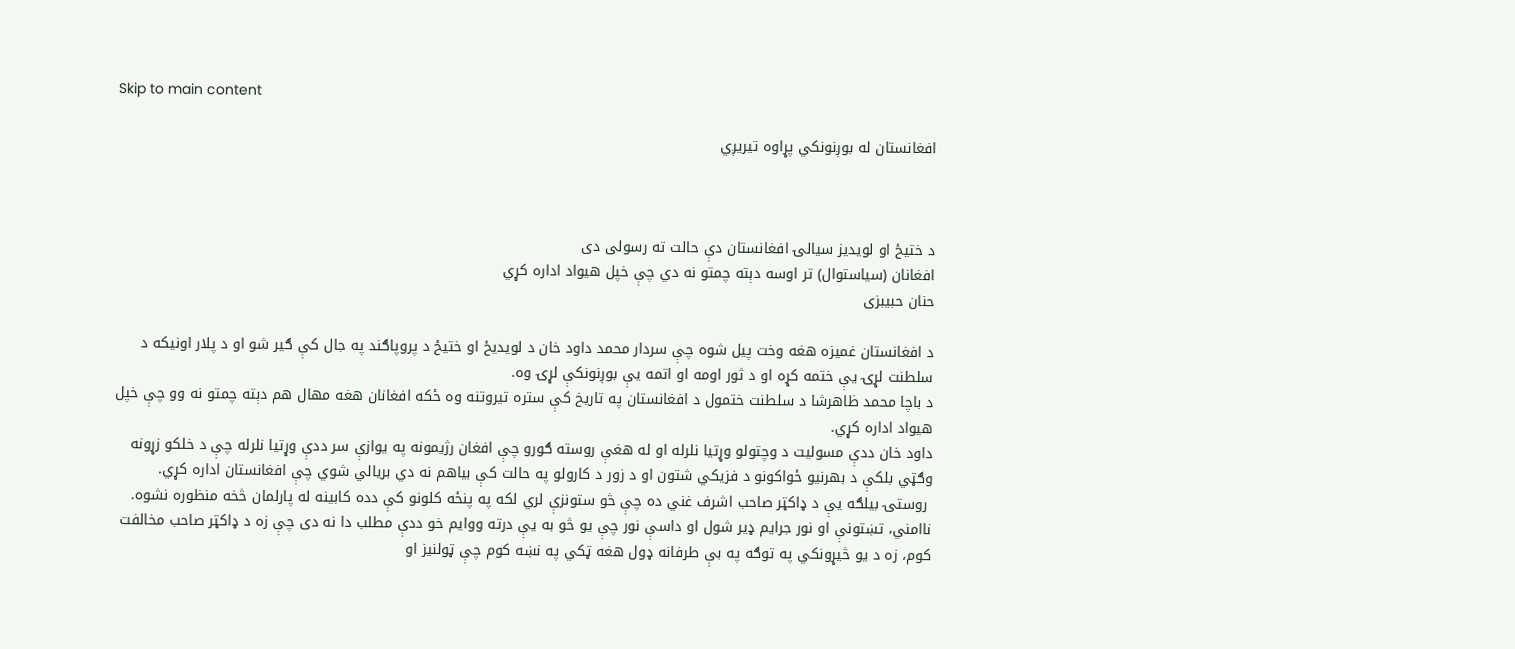Skip to main content

افغانستان له بوږنونکي پړاوه تیریږي



د ختیځ او لویدیز سیالۍ افغانستان دې حالت ته رسولی دی
افغانان (سیاستوال) تر اوسه دېته چمتو نه دي چې خپل هیواد اداره کړي
حنان حبیبزی

د افغانستان غمیزه هغه وخت پیل شوه چې سردار محمد داود خان د لویدیځ او ختیځ د پروپاګند په جال کې ګیر شو او د پلار اونیکه د سلطنت لړۍ یې ختمه کړه او د ثور اومه او اتمه یې بوږنونکې لړۍ وه.
د باچا محمد ظاهرشا د سلطنت ختمول د افغانستان په تاریخ کې ستره تیروتنه وه ځکه افغانان هغه مهال هم دېته چمتو نه وو چې خپل هیواد اداره کړي.
داود خان ددې مسولیت د وچتولو وړتیا نلرله او له هغې روسته ګورو چې افغان رژیمونه په یوازې سر ددې وړتیا نلرله چې د خلکو زړونه وګټي بلکې د بهرنیو ځواکونو د فزیکي شتون او د زور د کارولو په حالت کې بیاهم نه دي بریالي شوي چې افغانستان اداره کړي.
 روستۍ بیلګه یې د ‌‌‌‌‌‌ډاکټر صاحب اشرف غني ده چې څو ستونزې لري لکه په پنځه کلونو کې دده کابینه له پارلمان څخه منظوره نشوه. ناامني، تښتونې او نور جرایم ډیر شول او داسې نور چې یو څو به یې درته ووایم خو ددې مطلب دا نه دی چې زه د ‌‌‌‌‌‌ډاکټر صاحب مخالفت کوم، زه د یو څیړونکي په توګه په بې طرفانه ‌‌‌‌‌‌ډول هغه ټکي په نښه کوم چې ټولنیز او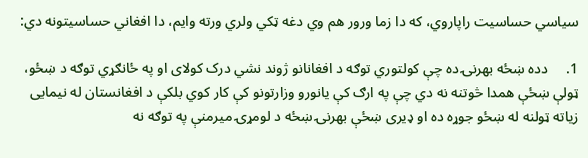سیاسي حساسیت راپاروي، که دا زما ورور هم وي دغه ټکي ولري ورته وایم، دا افغاني حساسیتونه دي:

1.     دده ښځه بهرنۍ ده چې کولتوري توګه د افغانانو ژوند نشي درک کولای او په ځانګړي توګه د ښځو، ټولې ښځې همدا څوتنه نه دي چې په ارګ کې یانورو وزارتونو کې کار کوي بلکې د افغانستان له نیمایی زیاته ټولنه له ښځو جوړه ده او ‌‌‌‌‌‌ډیری ښځې بهرنۍ ښځه د لومړۍ میرمنې په توګه نه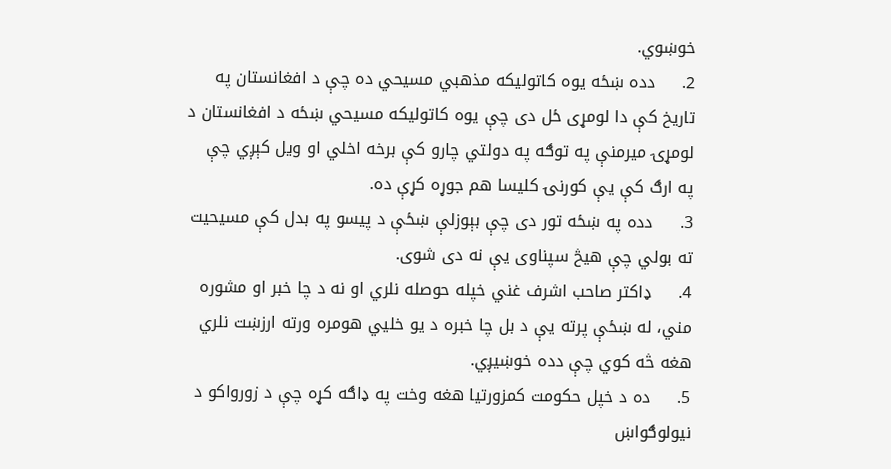خوښوي.
2.     دده ښځه یوه کاتولیکه مذهبي مسیحي‌ ده چې د افغانستان په تاریخ کې دا لومړی ځل دی چې یوه کاتولیکه مسیحي ښځه د افغانستان د لومړۍ میرمنې په توګه په دولتي چارو کې برخه اخلي او ویل کېږي چې په ارګ کې یې کورنۍ کلیسا هم جوړه کړې ده.
3.     دده په ښځه تور دی چې بېوزلې ښځې د پیسو په بدل کې مسیحیت ته بولي چې هیڅ سپناوی یې نه دی شوی.
4.     ډاکتر صاحب اشرف غني خپله حوصله نلري او نه د چا خبر او مشوره مني، له ښځې پرته یې د بل چا خبره د یو خليي هومره ورته ارزښت نلري هغه څه کوي چې دده خوښیږي.
5.     ده د خپل حکومت کمزورتیا هغه وخت په ‌‌‌‌‌‌ډاګه کړه چې د زورواکو د نیولوګواښ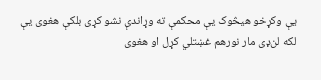یې وکړخو هیڅوک یې محکمې ته وړاندې نشو کړی بلکې هغوی یې لکه لن‌‌‌‌‌‌ډی مار نورهم غښتلي کړل او هغوی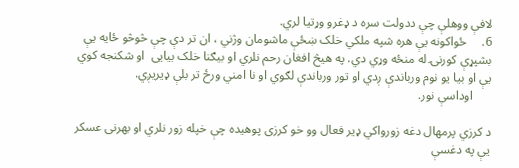لافې ووهلې چې ددولت سره د ‌‌‌‌‌‌ډغرو وړتیا لري.
6.     ځواکونه یې هره شپه ملکي خلک ښځې ماشومان وژني ، ان تر دې چې څوڅو ځایه یې بشپړې کورنۍ له منځه وړي دي. په هیڅ افغان رحم نلري او بیګنا خلک بیایی  او شکنجه کوي یې او بیا یو نوم ورباندې ږدي او تور ورباندې لګوي او نا امني ورځ تر بلې ‌‌‌‌‌‌‌‌‌‌‌‌ډیریږي.
      اوداسې نور.

د کرزي پرمهال دغه زورواکي ‌‌‌‌‌‌ډیر فعال وو خو کرزی پوهیده چې خپله زور نلري او بهرنی عسکر يې په دغسې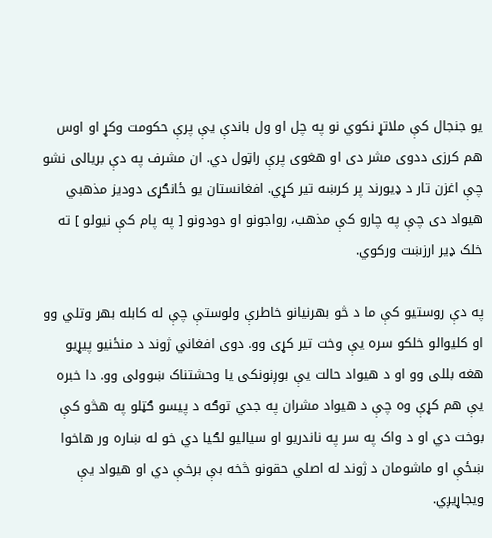یو جنجال کې ملاتړ نکوي نو په چل او ول باندې یې پرې حکومت وکړ او اوس هم کرزی ددوی مشر دی او هغوی پرې راټول دي. ان مشرف په دې بریالی نشو چې اغزن تار د ډیورند پر کرښه تیر کړي. افغانستان یو ځانګړی دودیز مذهبي هیواد دی چې په چارو کې مذهب، رواجونو او دودونو [ په پام کې نیولو ] ته خلک ډير ارزښت ورکوي.

په دې روستیو کې ما د څو بهرنیانو خاطرې ولوستې چې له کابله بهر وتلي وو او کلیوالو خلکو سره يې وخت تیر کړی وو. دوی افغاني ژوند د منځنیو پیړیو هغه بللی وو او د هیواد حالت يې بوږنونکی یا وحشتناک ښوولی وو. دا خبره يې هم کړې وه چې د هیواد مشران په جدي توګه د پیسو ګټلو په هڅو کې بوخت دي او د واک په سر په ناندریو او سیالیو لګیا دي خو له ښاره ور هاخوا ښځې او ماشومان د ژوند له اصلي حقونو څخه بې برخې دي او هیواد يې ویجاړیږي.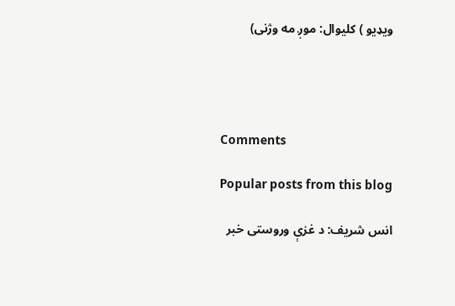ویډیو ) کلیوال: موږ مه وژنی)




Comments

Popular posts from this blog

انس شریف: د غزې وروستی خبر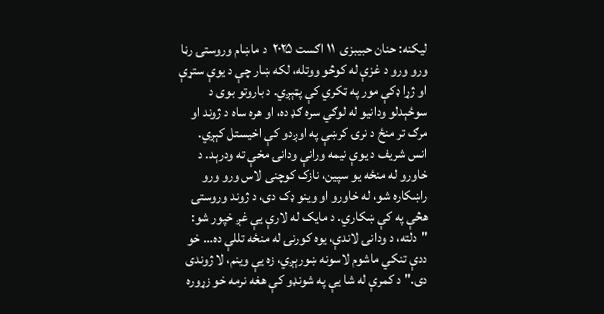لیکنه: حنان حبیبزی  ۱۱ اګست ۲۰۲۵  د ماښام وروستۍ رڼا ورو ورو د غزې له کوڅو ووتله، لکه ښار چې د یوې ستړې او ژړا ډکې مور په ټکري کې پټېږي. د باروتو بوی د سوځېدلو ودانیو له لوګي سره ګډ ده، او هره ساه د ژوند او مرګ تر منځ د نرۍ کرښې په اوږدو کې اخیستل کېږي. انس شریف د یوې نیمه ورانې ودانۍ مخې ته ودرېد. د خاورو له منځه یو سپین، نازک کوچنی لاس ورو ورو راښکاره شو، له خاورو او وینو ډک دی، د ژوند وروستۍ هڅې په کې ښکاري. د مایک له لارې یې غږ خپور شو: "دلته، د ودانۍ لاندې، یوه کورنۍ له منځه تللې ده… خو ددې تنکي ماشوم لاسونه ښورېږي، زه یې وینم، لا ژوندی دی." د کمرې له شا یې په شونډو کې هغه نرمه خو زړوره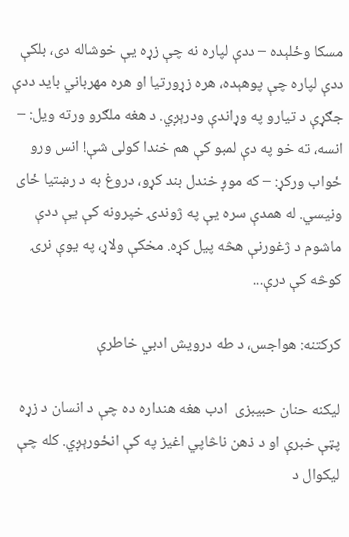مسکا وځلېده – ددې لپاره نه چې زړه یې خوشاله دی، بلکې  ددې لپاره چې پوهېده، هره زړورتیا او هره مهرباني باید ددې جګړې د تیارو په وړاندې ودرېږي. د هغه ملګرو ورته ویل: – انسه، ته خو په دې لمبو کې هم خندا کولی شې! انس ورو ځواب ورکړ: – که موږ خندل بند کړو، دروغ به د رښتیا ځای ونیسي. له همدې سره یې په ژوندۍ خپرونه کې یې ددې ماشوم د ژغورنې هڅه پیل کړه. مخکې ولاړ، په یوې نرۍ کوڅه کې درې...

کرکتنه: هواجس، د طه درویش ادبي خاطرې

لیکنه حنان حبیبزی  ادب هغه هنداره ده چې د انسان د زړه پټې خبرې او د ذهن ناڅاپي اغیز په کې انځورېږي. کله چې لیکوال د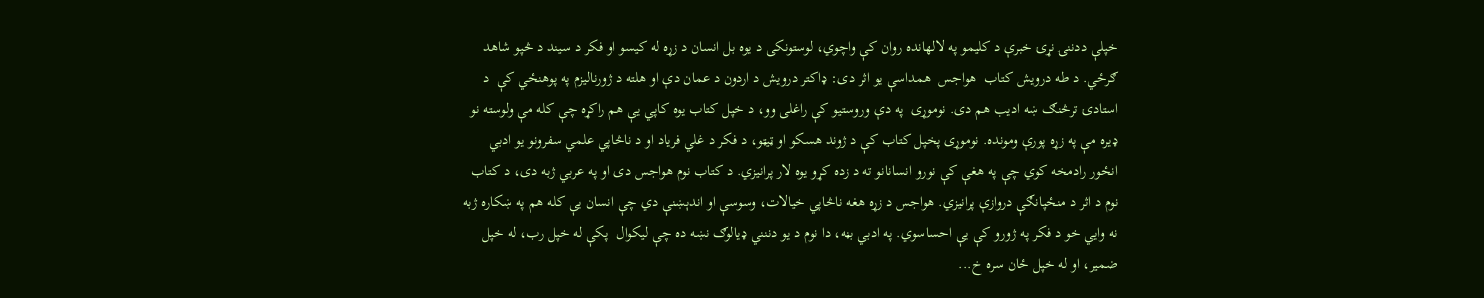خپلې ددننۍ نړۍ خبرې د کلیمو په لالهانده روان کې واچوي، لوستونکی د یوه بل انسان د زړه له کیسو او فکر د سیند د څپو شاهد ګرځي. د طه درویش کتاب  هواجس  همداسې یو اثر دی: ډاکتر درویش د اردون د عمان دې او هلته د ژورنالیزم په پوهنځي کې  د استادۍ ترڅنګ ښه ادیب هم دی. نوموړی  په دې وروستیو کې راغلی وو، د خپل کتاب یوه کاپي يې هم راکړه چې کله مې ولوسته نو ډيره مې په زړه پورې ومونده. نوموړی پخپل کتاب کې د ژوند هسکو او ټیټو، د فکر د غلي فریاد او د ناڅاپي علمي سفرونو یو ادبي انځور رادمخه کوي چې په هغې کې نورو انسانانو ته د زده کړو یوه لار پرانیزي. د کتاب نوم هواجس دی او په عربي ژبه دی، د کتاب نوم د اثر د منځپانګې دروازې پرانیزي. هواجس د زړه هغه ناڅاپي خيالات، وسوسې او اندېښنې دي چې انسان یې کله هم په ښکاره ژبه نه وایي خو د فکر په ژورو کې یې احساسوي. په ادبي بڼه، دا نوم د یو دننني ډیالوګ نښه ده چې لیکوال  پکې له خپل رب، له خپل ضمیر، او له خپل ځان سره خ...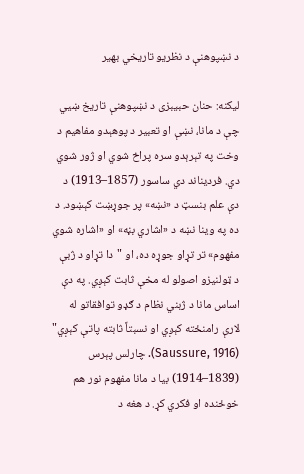د نښپوهنې د نظريو تاريخي بهير

لیکنه: حنان حبیبزی د نښپوهنې تاريخ ښيي چې د مانا، نښې او تعبیر د پوهېدو مفاهيم د وخت په تېرېدو سره پراخ شوي او ژور شوي دي. فرديناند دي ساسور (1857–1913) د دې علم بنسټ د «نښه» پر جوړښت کېښود. د ده په وینا نښه د «اشاري بڼه» او «اشاره شوي مفهوم» تر تړاو جوړه ده، او "دا تړاو د ژبې د ټولنیزو اصولو له مخې ثابت کېږي. په دې اساس مانا د ژبني نظام د ګډو توافقاتو له لارې رامنځته کېږي او نسبتاً ثابته پاتې کېږي" (Saussure, 1916). چارلس پېرس (1839–1914) بيا د مانا مفهوم نور هم خوځنده او فکري کړ. د هغه د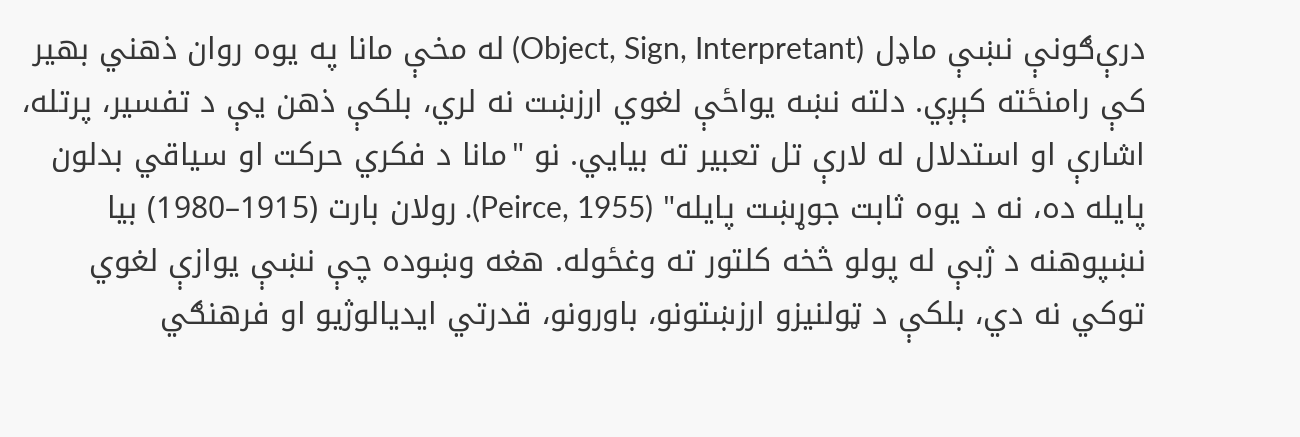درې‌ګونې نښې ماډل (Object, Sign, Interpretant) له مخې مانا په یوه روان ذهني بهیر کې رامنځته کېږي. دلته نښه یواځې لغوي ارزښت نه لري، بلکې ذهن یې د تفسیر، پرتله، اشارې او استدلال له لارې تل تعبیر ته بیايي. نو "مانا د فکري حرکت او سیاقي بدلون پایله ده، نه د یوه ثابت جوړښت پایله" (Peirce, 1955). رولان بارت (1915–1980) بیا نښپوهنه د ژبې له پولو څخه کلتور ته وغځوله. هغه وښوده چې نښې یوازې لغوي توکي نه دي، بلکې د ټولنیزو ارزښتونو، باورونو، قدرتي ایدیالوژیو او فرهنګي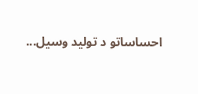احساساتو د تولید وسیل...